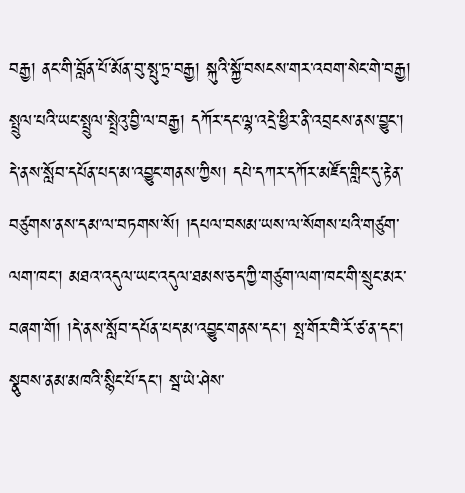བརྒྱ། ནང་གི་བློན་པོ་མོན་བུ་སྤུ་ཏྲ་བརྒྱ། སྐུའི་སྐྱོ་བསངས་གར་འབག་སེང་གེ་བརྒྱ། སྤྲུལ་པའི་ཡང་སྤྲུལ་སྤྲེའུ་བྱི་ལ་བརྒྱ། དཀོར་དང་ལྷ་འདྲེ་ཕྱིར་ནི་འབྲངས་ནས་བྱུང་། དེ་ནས་སློབ་དཔོན་པད་མ་འབྱུང་གནས་ཀྱིས། དཔེ་དཀར་དཀོར་མཛོད་གླིང་དུ་རྟེན་བཙུགས་ནས་དམ་ལ་བཏགས་སོ། །དཔལ་བསམ་ཡས་ལ་སོགས་པའི་གཙུག་ལག་ཁང་། མཐའ་འདུལ་ཡང་འདུལ་ཐམས་ཅད་ཀྱི་གཙུག་ལག་ཁང་གི་སྲུང་མར་བཞག་གོ། །དེ་ནས་སློབ་དཔོན་པད་མ་འབྱུང་གནས་དང་། སྤ་གོར་བཻ་རོ་ཙ་ན་དང་། སྣུབས་ནམ་མཁའི་སྙིང་པོ་དང་། སྦ་ཡེ་ཤེས་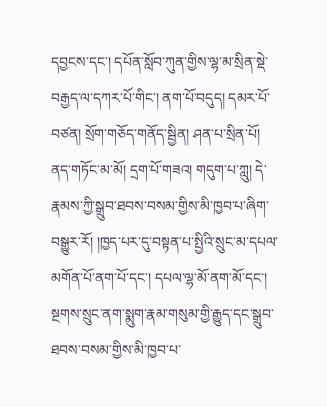དབྱངས་དང་། དཔོན་སློབ་ཀུན་གྱིས་ལྷ་མ་སྲིན་སྡེ་བརྒྱད་ལ་དཀར་པོ་གིང་། ནག་པོ་བདུད། དམར་པོ་བཙན། སྲོག་གཅོད་གནོད་སྦྱིན། ཤན་པ་སྲིན་པོ། ནད་གཏོང་མ་མོ། དྲག་པོ་གཟའ། གདུག་པ་ཀླུ། དེ་རྣམས་ཀྱི་སྒྲུབ་ཐབས་བསམ་གྱིས་མི་ཁྱབ་པ་ཞིག་བསྒྱུར་རོ། །ཁྱད་པར་དུ་བསྟན་པ་སྤྱིའི་སྲུང་མ་དཔལ་མགོན་པོ་ནག་པོ་དང་། དཔལ་ལྷ་མོ་ནག་མོ་དང་། སྔགས་སྲུང་ནག་སྨུག་རྣམ་གསུམ་གྱི་རྒྱུད་དང་སྒྲུབ་ཐབས་བསམ་གྱིས་མི་ཁྱབ་པ་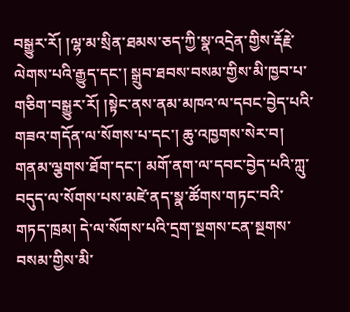བསྒྱུར་རོ། །ལྷ་མ་སྲིན་ཐམས་ཅད་ཀྱི་སྣ་འདྲེན་གྱིས་རྡོརྗེ་ལེགས་པའི་རྒྱུད་དང་། སྒྲུབ་ཐབས་བསམ་གྱིས་མི་ཁྱབ་པ་གཅིག་བསྒྱུར་རོ། །སྟེང་ནས་ནམ་མཁའ་ལ་དབང་བྱེད་པའི་གཟའ་གདོན་ལ་སོགས་པ་དང་། ཆུ་འཁྱགས་སེར་བ། གནམ་ལྕགས་ཐོག་དང་། མགོ་ནག་ལ་དབང་བྱེད་པའི་ཀླུ་བདུད་ལ་སོགས་པས་མཛེ་ནད་སྣ་ཚོགས་གཏང་བའི་གཏད་ཁྲམ། དེ་ལ་སོགས་པའི་དྲག་སྔགས་ངན་སྔགས་བསམ་གྱིས་མི་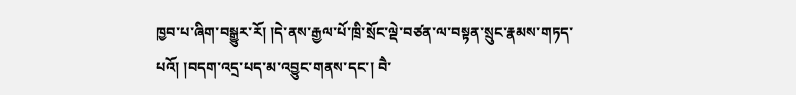ཁྱབ་པ་ཞིག་བསྒྱུར་རོ། །དེ་ནས་རྒྱལ་པོ་ཁྲི་སྲོང་ལྡེ་བཙན་ལ་བསྟན་སྲུང་རྣམས་གཏད་པའོ། །བདག་འདྲ་པད་མ་འབྱུང་གནས་དང་། བཻ་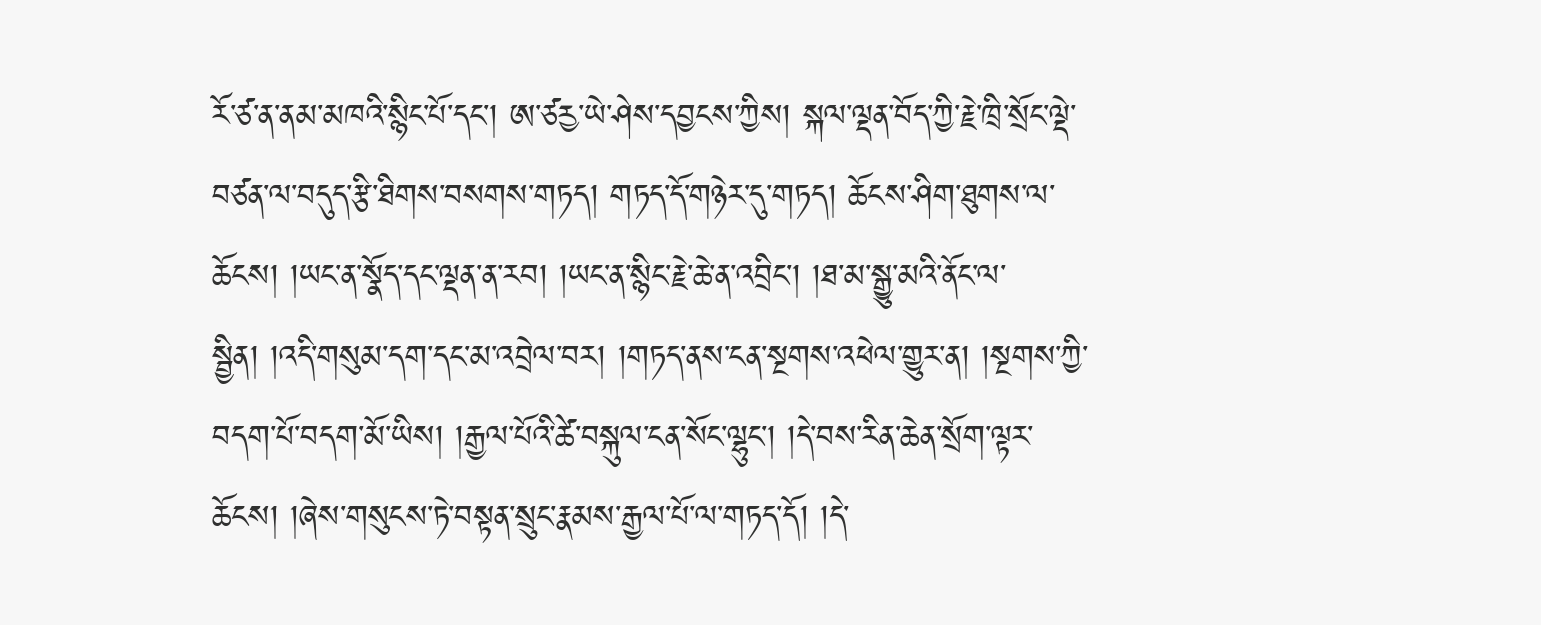རོ་ཙ་ན་ནམ་མཁའི་སྙིང་པོ་དང་། ཨ་ཙརྱ་ཡེ་ཤེས་དབྱངས་ཀྱིས། སྐལ་ལྡན་བོད་ཀྱི་རྗེ་ཁྲི་སྲོང་ལྡེ་བཙན་ལ་བདུད་རྩི་ཐིགས་བསགས་གཏད། གཏད་དོ་གཉེར་དུ་གཏད། ཆོངས་ཤིག་ཐུགས་ལ་ཆོངས། །ཡང་ན་སྣོད་དང་ལྡན་ན་རབ། །ཡང་ན་སྙིང་རྗེ་ཆེ་ན་འབྲིང་། །ཐ་མ་སྒྱུ་མའི་ནོང་ལ་སྦྱིན། །འདི་གསུམ་དག་དང་མ་འབྲེལ་བར། །གཏད་ནས་ངན་སྔགས་འཕེལ་གྱུར་ན། །སྔགས་ཀྱི་བདག་པོ་བདག་མོ་ཡིས། །རྒྱལ་པོའི་ཚེ་བསྐུལ་ངན་སོང་ལྷུང་། །དེ་བས་རིན་ཆེན་སྲོག་ལྟར་ཆོངས། །ཞེས་གསུངས་ཏེ་བསྟན་སྲུང་རྣམས་རྒྱལ་པོ་ལ་གཏད་དོ། །དེ་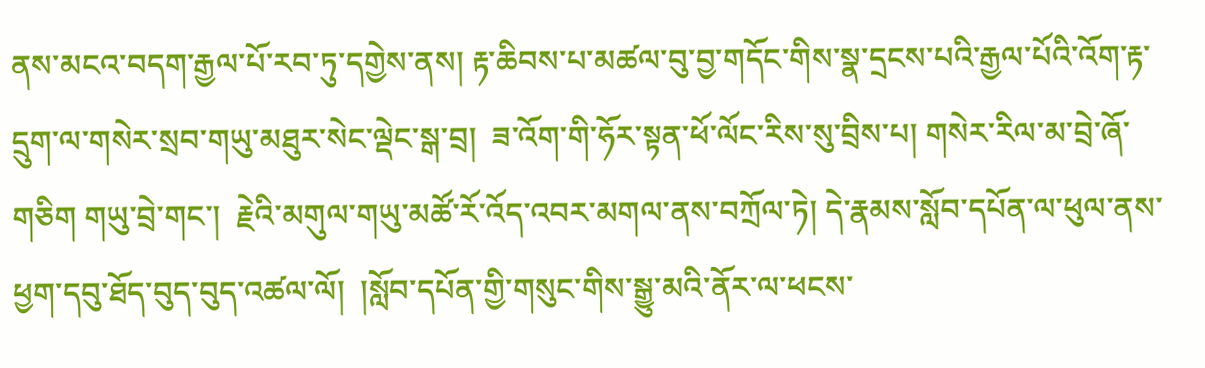ནས་མངའ་བདག་རྒྱལ་པོ་རབ་ཏུ་དགྱེས་ནས། རྟ་ཆིབས་པ་མཚལ་བུ་བྱ་གདོང་གིས་སྣ་དྲངས་པའི་རྒྱལ་པོའི་འོག་རྟ་དྲུག་ལ་གསེར་སྲབ་གཡུ་མཐུར་སེང་ལྡེང་སྒ་བྲ།  ཟ་འོག་གི་ཧོར་སྟན་ཕོ་ལོང་རིས་སུ་བྲིས་པ། གསེར་རིལ་མ་བྲེ་ཞོ་གཅིག གཡུ་བྲེ་གང་།  རྗེའི་མགུལ་གཡུ་མཚོ་རོ་འོད་འབར་མགལ་ནས་བཀྲོལ་ཏེ། དེ་རྣམས་སློབ་དཔོན་ལ་ཕུལ་ནས་ཕྱག་དབུ་ཐོད་བུད་བུད་འཚལ་ལོ།  །སློབ་དཔོན་གྱི་གསུང་གིས་སྒྱུ་མའི་ནོར་ལ་ཕངས་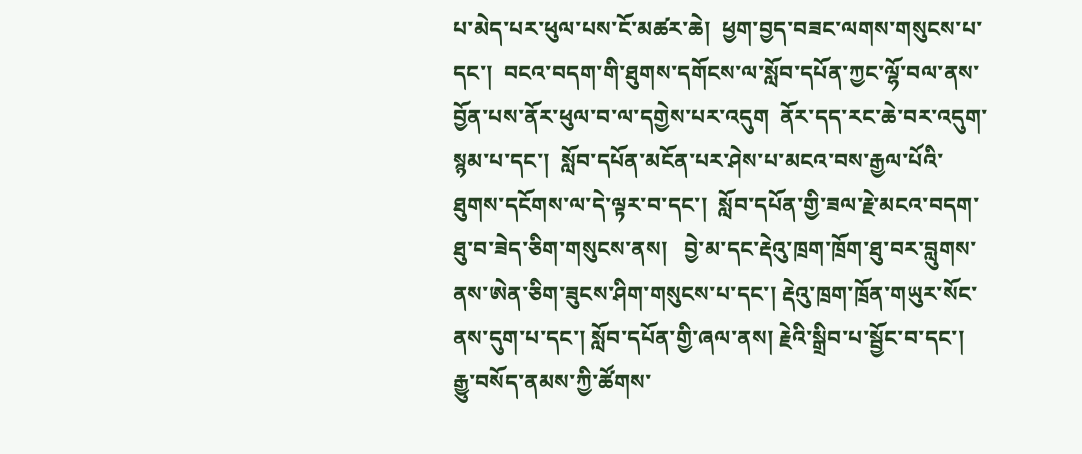པ་མེད་པར་ཕུལ་པས་ངོ་མཚར་ཆེ།  ཕྱག་བྱད་བཟང་ལགས་གསུངས་པ་དང་།  བངའ་བདག་གི་ཐུགས་དགོངས་ལ་སློབ་དཔོན་ཀྱང་ལྷོ་བལ་ནས་བྱོན་པས་ནོར་ཕུལ་བ་ལ་དགྱེས་པར་འདུག  ནོར་དད་རང་ཆེ་བར་འདུག་སྙམ་པ་དང་།  སློབ་དཔོན་མངོན་པར་ཤེས་པ་མངའ་བས་རྒྱལ་པོའི་ཐུགས་དངོགས་ལ་དེ་ལྟར་བ་དང་།  སློབ་དཔོན་གྱི་ཟལ་རྗེ་མངའ་བདག་ཐུ་བ་ཟེད་ཅིག་གསུངས་ནས།   བྱེ་མ་དང་རྡེའུ་ཁྲག་ཁྲོག་ཐུ་བར་བླུགས་ནས་ཨེན་ཅིག་ཟུངས་ཤིག་གསུངས་པ་དང་། རྡེའུ་ཁྲག་ཁྲོན་གཡུར་སོང་ནས་དུག་པ་དང་། སློབ་དཔོན་གྱི་ཞལ་ནས། རྗེའི་སྒྲིབ་པ་སྦྱོང་བ་དང་།  རྒྱུ་བསོད་ནམས་ཀྱི་ཚོགས་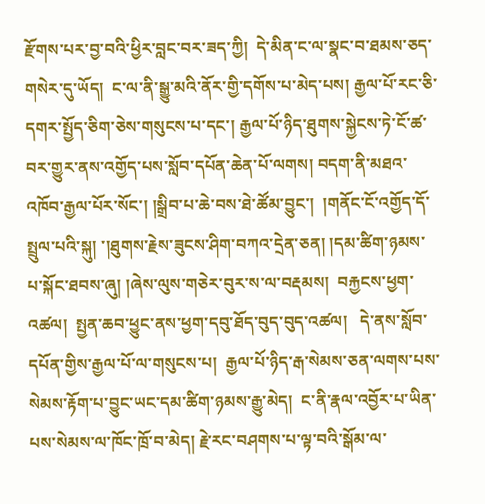རྫོགས་པར་བྱ་བའི་ཕྱིར་བླང་བར་ཟད་ཀྱི།  དེ་མིན་ང་ལ་སྣང་བ་ཐམས་ཅད་གསེར་དུ་ཡོད།  ང་ལ་ནི་སྒྱུ་མའི་ནོར་གྱི་དགོས་པ་མེད་པས། རྒྱལ་པོ་རང་ཅི་དགར་སྤྱོད་ཅིག་ཅེས་གསུངས་པ་དང་། རྒྱལ་པོ་ཉིད་ཐུགས་སྐྱེངས་ཏེ་ངོ་ཚ་བར་གྱུར་ནས་འགྱོད་པས་སློབ་དཔོན་ཆེན་པོ་ལགས། བདག་ནི་མཐའ་འཁོབ་རྒྱལ་པོར་སོང་། །སྒྲིབ་པ་ཆེ་བས་ཐེ་ཚོམ་བྱུང་།  །གནོང་ངོ་འགྱོད་དོ་སྤྲུལ་པའི་སྐུ། ་།ཐུགས་རྗེས་ཟུངས་ཤིག་བཀའ་དྲེན་ཅན། །དམ་ཚིག་ཉམས་པ་སྐོང་ཐབས་ཞུ། །ཞེས་ལུས་གཅེར་བུར་ས་ལ་བརྡམས།  བརྐྱངས་ཕྱག་འཚལ།  སྤྱན་ཆབ་ཕྱུང་ནས་ཕྱག་དབུ་ཐོད་བུད་བུད་འཚལ།   དེ་ནས་སློབ་དཔོན་གྱིས་རྒྱལ་པོ་ལ་གསུངས་པ།  རྒྱལ་པོ་ཉིད་རྒ་སེམས་ཅན་ལགས་པས་སེམས་རྟོག་པ་བྱུང་ཡང་དམ་ཚིག་ཉམས་རྒྱུ་མེད།  ང་ནི་རྣལ་འབྱོར་པ་ཡིན་པས་སེམས་ལ་ཁོང་ཁྲོ་བ་མེད། རྗེ་རང་བཤགས་པ་ལྟ་བའི་སྒོམ་ལ་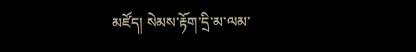མཛོད། སེམས་རྟོག་དྲི་མ་ལམ་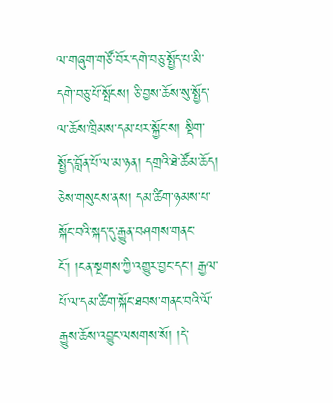ལ་གཞུག་གཙོ་བོར་དགེ་བཅུ་སྤྱོད་པ་མི་དགེ་བཅུ་པོ་སྤོངས། ཅི་བྱས་ཆོས་སུ་སྤྱོད་ལ་ཆོས་ཁྲིམས་དམ་པར་སྐྱོང་ས། སྡིག་སྤྱོད་བློན་པོ་ལ་མ་ཉན། དགྲའི་ཐེ་ཚོམ་ཆོད། ཅེས་གསུངས་ནས། དམ་ཚིག་ཉམས་པ་སྐོང་བའི་སྐད་དུ་རྒྱུན་བཤགས་གནང་ངོ་། །ངན་སྔགས་ཀྱི་འགྱུར་བྱང་དང་། རྒྱལ་པོ་ལ་དམ་ཚིག་སྐོང་ཐབས་གནང་བའི་ལོ་རྒྱུས་ཆོས་འབྱུང་ལསགས་སོ། །དེ་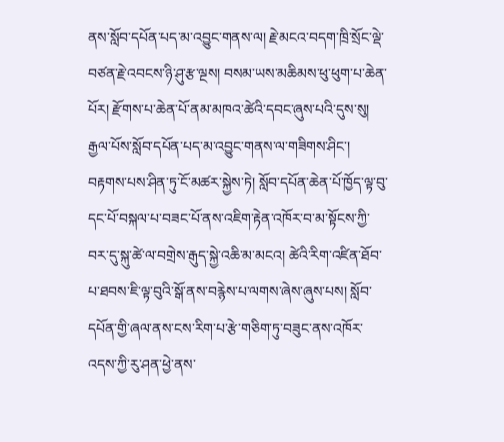ནས་སློབ་དཔོན་པད་མ་འབྱུང་གནས་ལ། རྗེ་མངའ་བདག་ཁྲི་སྲོང་ལྡེ་བཙན་རྗེ་འབངས་ཉི་ཤུ་རྩ་ལྔས། བསམ་ཡས་མཆིམས་ཕུ་ཕུག་པ་ཆེན་པོར། རྫོགས་པ་ཆེན་པོ་ནམ་མཁའ་ཚེའི་དབང་ཞུས་པའི་དུས་སུ། རྒྱལ་པོས་སློབ་དཔོན་པད་མ་འབྱུང་གནས་ལ་གཟིགས་ཤིང་། བརྟགས་པས་ཤིན་ཏུ་ངོ་མཚར་སྐྱེས་ཏེ། སློབ་དཔོན་ཆེན་པོ་ཁྱོད་ལྟ་བུ་དང་པོ་བསྐལ་པ་བཟང་པོ་ནས་འཇིག་རྟེན་འཁོར་བ་མ་སྟོངས་ཀྱི་བར་དུ་སྐུ་ཚེ་ལ་བགྲེས་རྒུད་སྐྱེ་འཆི་མ་མངའ། ཚེའི་རིག་འཛིན་ཐོབ་པ་ཐབས་ཇི་ལྟ་བུའི་སྒོ་ནས་བརྙེས་པ་ལགས་ཞེས་ཞུས་པས། སློབ་དཔོན་གྱི་ཞལ་ནས་ངས་རིག་པ་རྩེ་གཅིག་ཏུ་བཟུང་ནས་འཁོར་འདས་ཀྱི་རུ་ཤན་ཕྱེ་ནས་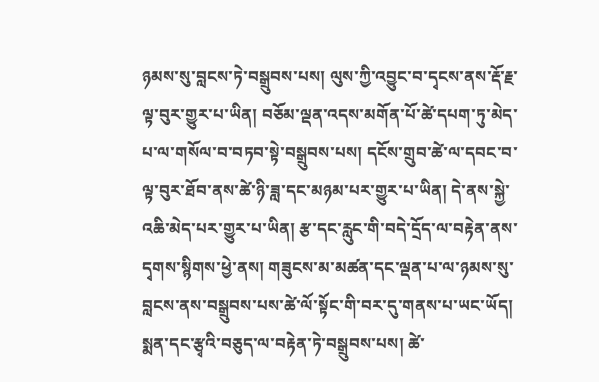ཉམས་སུ་བླངས་ཏེ་བསྒྲུབས་པས། ལུས་ཀྱི་འབྱུང་བ་དྭངས་ནས་རྡོ་རྗ་ལྟ་བུར་གྱུར་པ་ཡིན། བཅོམ་ལྡན་འདས་མགོན་པོ་ཚེ་དཔག་ཏུ་མེད་པ་ལ་གསོལ་བ་བཏབ་སྟེ་བསྒྲུབས་པས། དངོས་གྲུབ་ཚེ་ལ་དབང་བ་ལྟ་བུར་ཐོབ་ནས་ཚེ་ཉི་ཟླ་དང་མཉམ་པར་གྱུར་པ་ཡིན། དེ་ནས་སྐྱེ་འཆི་མེད་པར་གྱུར་པ་ཡིན། རྩ་དང་རླུང་གི་བདེ་དྲོད་ལ་བརྟེན་ནས་དྭགས་སྙིགས་ཕྱེ་ནས། གཟུངས་མ་མཚན་དང་ལྡན་པ་ལ་ཉམས་སུ་བླངས་ནས་བསྒྲུབས་པས་ཚེ་ལོ་སྟོང་གི་བར་དུ་གནས་པ་ཡང་ཡོད། སྨན་དང་རྩྭའི་བཅུད་ལ་བརྟེན་ཏེ་བསྒྲུབས་པས། ཚེ་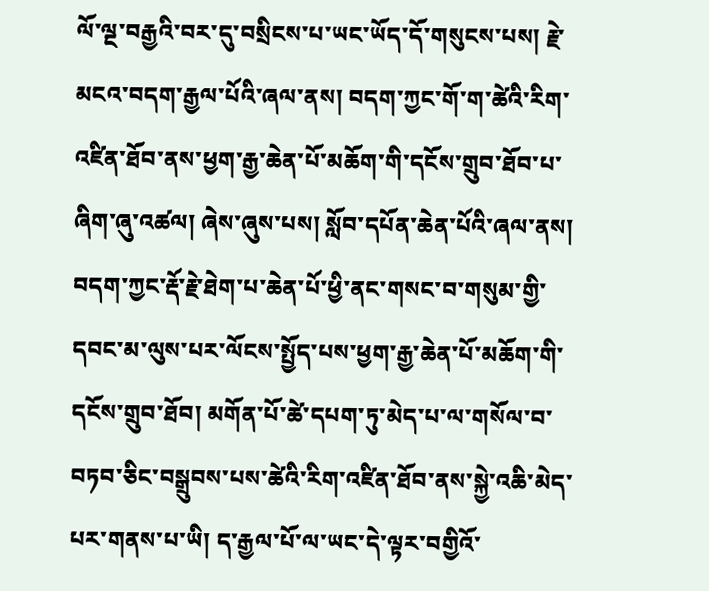ལོ་ལྔ་བརྒྱའི་བར་དུ་བསྲིངས་པ་ཡང་ཡོད་དོ་གསུངས་པས། རྗེ་མངའ་བདག་རྒྱལ་པོའི་ཞལ་ནས། བདག་ཀྱང་གོ་ག་ཚེའི་རིག་འཛིན་ཐོབ་ནས་ཕྱག་རྒྱ་ཆེན་པོ་མཆོག་གི་དངོས་གྲུབ་ཐོབ་པ་ཞིག་ཞུ་འཚལ། ཞེས་ཞུས་པས། སློབ་དཔོན་ཆེན་པོའི་ཞལ་ནས། བདག་ཀྱང་རྡོ་རྗེ་ཐེག་པ་ཆེན་པོ་ཕྱི་ནང་གསང་བ་གསུམ་གྱི་དབང་མ་ལུས་པར་ལོངས་སྤྱོད་པས་ཕྱག་རྒྱ་ཆེན་པོ་མཆོག་གི་དངོས་གྲུབ་ཐོབ། མགོན་པོ་ཚེ་དཔག་ཏུ་མེད་པ་ལ་གསོལ་བ་བཏབ་ཅིང་བསྒྲུབས་པས་ཚེའི་རིག་འཛིན་ཐོབ་ནས་སྐྱེ་འཆི་མེད་པར་གནས་པ་ཡི། ད་རྒྱལ་པོ་ལ་ཡང་དེ་ལྟར་བགྱིའོ་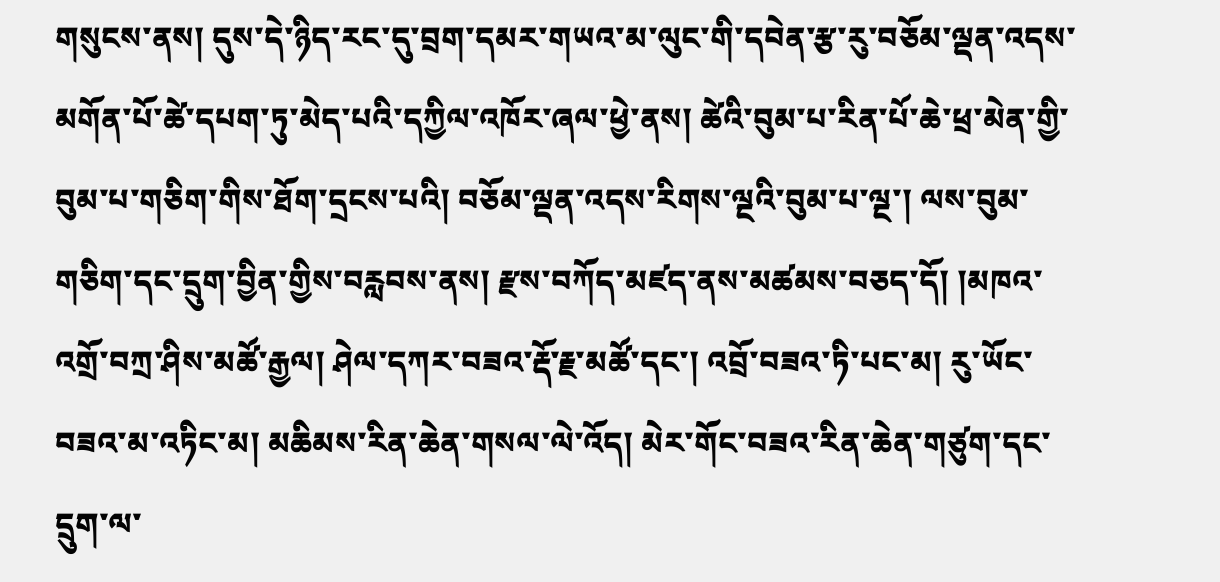གསུངས་ནས། དུས་དེ་ཉིད་རང་དུ་བྲག་དམར་གཡའ་མ་ལུང་གི་དབེན་རྩ་རུ་བཅོམ་ལྡན་འདས་མགོན་པོ་ཚེ་དཔག་ཏུ་མེད་པའི་དཀྱིལ་འཁོར་ཞལ་ཕྱེ་ནས། ཚེའི་བུམ་པ་རིན་པོ་ཆེ་ཕྲ་མེན་གྱི་བུམ་པ་གཅིག་གིས་ཐོག་དྲངས་པའི། བཅོམ་ལྡན་འདས་རིགས་ལྔའི་བུམ་པ་ལྔ་། ལས་བུམ་གཅིག་དང་དྲུག་བྱིན་གྱིས་བརླབས་ནས། རྫས་བཀོད་མཛད་ནས་མཚམས་བཅད་དོ། །མཁའ་འགྲོ་བཀྲ་ཤིས་མཚོ་རྒྱལ། ཤེལ་དཀར་བཟའ་རྡོ་རྗ་མཚོ་དང་། འབྲོ་བཟའ་ཏི་པང་མ། རུ་ཡོང་བཟའ་མ་འཏིང་མ། མཆིམས་རིན་ཆེན་གསལ་ལེ་འོད། མེར་གོང་བཟའ་རིན་ཆེན་གཙུག་དང་དྲུག་ལ་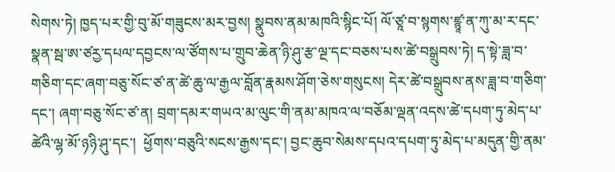སེགས་ཏེ། ཁྱད་པར་གྱི་བུ་མོ་གཟུངས་མར་བྱས། སྣུབས་ནམ་མཁའི་སྙིང་པོ། ལོ་ཙཱ་བ་སྙགས་ཛྙཱ་ན་ཀུ་མ་ར་དང་སྣན་སྦ་ཨ་ཙརྱ་དཔལ་དབྱངས་ལ་ཙོགས་པ་གྲུབ་ཆེན་ཉི་ཤུ་རྩ་ལྔ་དང་བཅས་པས་ཚེ་བསྒྲུབས་ཏེ། ད་སྟེ་ཟླ་བ་གཅིག་དང་ཞག་བཅུ་སོང་ཙ་ན་ཚེ་ཆུ་ལ་རྒྱལ་བློན་རྣམས་ཤོག་ཅེས་གསུངས། དེར་ཚེ་བསྒྲུབས་ནས་ཟླ་བ་གཅིག་དང་། ཞག་བཅུ་སོང་ཙ་ན། བྲག་དམར་གཡའ་མ་ལུང་གི་ནམ་མཁའ་ལ་བཅོམ་ལྡན་འདས་ཚེ་དཔག་ཏུ་མེད་པ་ཚེའི་ལྷ་མོ་ཉཉི་ཤུ་དང་།  ཕྱོགས་བཅུའི་སངས་རྒྱས་དང་། བྱང་ཆུབ་སེམས་དཔའ་དཔག་ཏུ་མེད་པ་མདུན་གྱི་ནམ་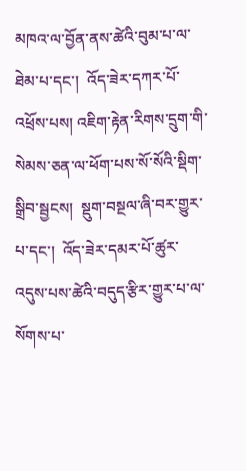མཁའ་ལ་བྱོན་ནས་ཚེའི་བུམ་པ་ལ་ཐེམ་པ་དང་།  འོད་ཟེར་དཀར་པོ་འཕྲོས་པས། འཇིག་རྟེན་རིགས་དྲུག་གི་སེམས་ཅན་ལ་ཕོག་པས་སོ་སོའི་སྡིག་སྒྲིབ་སྦྱངས།  སྡུག་བསྔལ་ཞི་བར་གྱུར་པ་དང་།  འོད་ཟེར་དམར་པོ་ཚུར་འདུས་པས་ཚེའི་བདུད་རྩིར་གྱུར་པ་ལ་སོགས་པ་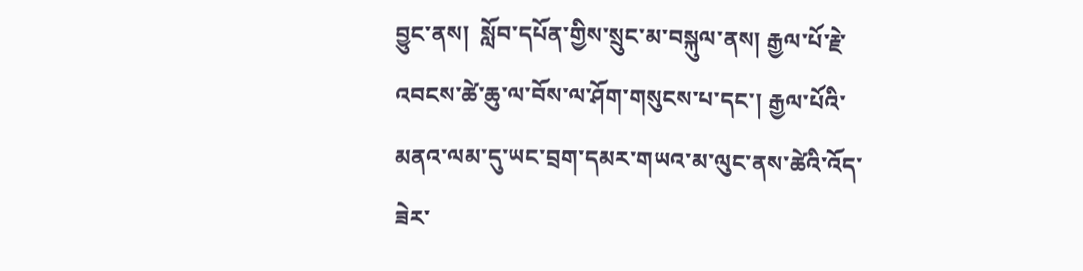བྱུང་ནས།  སློབ་དཔོན་གྱིས་སྲུང་མ་བསྐུལ་ནས། རྒྱལ་པོ་རྗེ་འབངས་ཚེ་ཆུ་ལ་བོས་ལ་ཤོག་གསུངས་པ་དང་། རྒྱལ་པོའི་མནའ་ལམ་དུ་ཡང་བྲག་དམར་གཡའ་མ་ལུང་ནས་ཚེའི་འོད་ཟེར་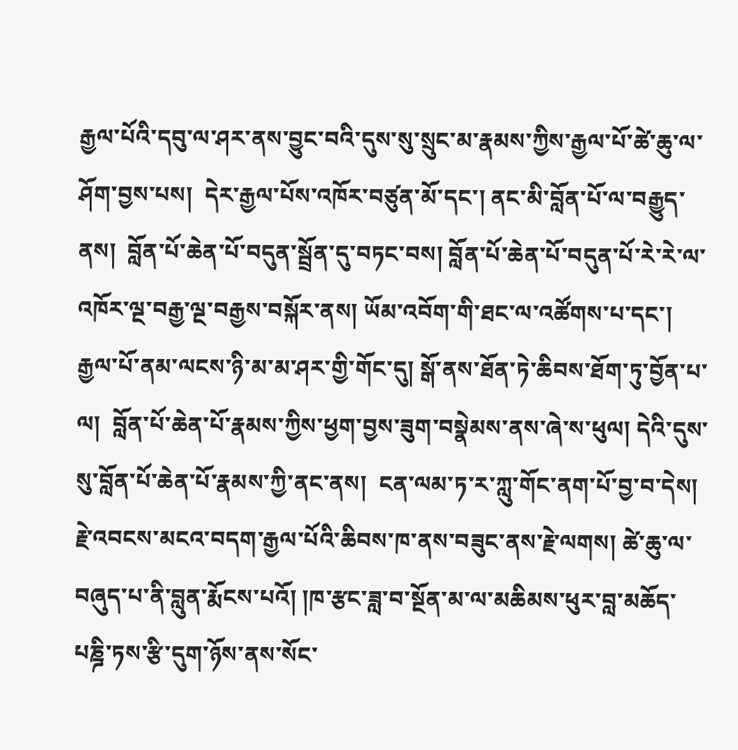རྒྱལ་པོའི་དབུ་ལ་ཤར་ནས་བྱུང་བའི་དུས་སུ་སྲུང་མ་རྣམས་ཀྱིས་རྒྱལ་པོ་ཚེ་ཆུ་ལ་ཤོག་བྱས་པས།  དེར་རྒྱལ་པོས་འཁོར་བཙུན་མོ་དང་། ནང་མི་བློན་པོ་ལ་བརྒྱུད་ནས།  བློན་པོ་ཆེན་པོ་བདུན་སྦྲོན་དུ་བཏང་བས། བློན་པོ་ཆེན་པོ་བདུན་པོ་རེ་རེ་ལ་འཁོར་ལྔ་བརྒྱ་ལྔ་བརྒྱས་བསྐོར་ནས། ཡོམ་འབོག་གི་ཐང་ལ་འཚོགས་པ་དང་། རྒྱལ་པོ་ནམ་ལངས་ཉི་མ་མ་ཤར་གྱི་གོང་དུ། སྒོ་ནས་ཐོན་ཏེ་ཆིབས་ཐོག་ཏུ་བྱོན་པ་ལ།  བློན་པོ་ཆེན་པོ་རྣམས་ཀྱིས་ཕྱག་བྱས་ཟུག་བསྣེམས་ནས་ཞེ་ས་ཕུལ། དེའི་དུས་སུ་བློན་པོ་ཆེན་པོ་རྣམས་ཀྱི་ནང་ནས།  ངན་ལམ་ཏ་ར་ཀླུ་གོང་ནག་པོ་བྱ་བ་དེས། རྗེ་འབངས་མངའ་བདག་རྒྱལ་པོའི་ཆིབས་ཁ་ནས་བཟུང་ནས་རྗེ་ལགས། ཚེ་ཆུ་ལ་བཞུད་པ་ནི་བླུན་རྨོངས་པའོ། །ཁ་རྩང་ཟླ་བ་སྔོན་མ་ལ་མཆིམས་ཕུར་བླ་མཆོད་པཎྜི་ཏས་རྩི་དུག་ཉོས་ནས་སོང་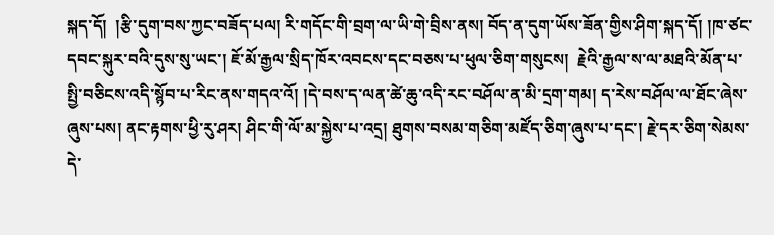སྐད་དོ།  །རྩི་དུག་བས་ཀྱང་བཟོད་པལ། རི་གདོང་གི་བྲག་ལ་ཡི་གེ་བྲིས་ནས། བོད་ན་དུག་ཡོས་ཟོན་གྱིས་ཤིག་སྐད་དོ། །ཁ་ཙང་དབང་སྐུར་བའི་དུས་སུ་ཡང་། ཇོ་མོ་རྒྱལ་སྲིད་ཁོར་འབངས་དང་བཅས་པ་ཕུལ་ཅིག་གསུངས།  རྗེའི་རྒྱལ་ས་ལ་མཐའི་མོན་པ་སྤྱི་བཅིངས་འདི་སྙོབ་པ་རིང་ནས་གདའ་འོ། །དེ་བས་ད་ལན་ཚེ་ཆུ་འདི་རང་བཤོལ་ན་མི་དྲག་གམ། ད་རེས་བཤོལ་ལ་ཐོང་ཞེས་ཞུས་པས། ནང་རྟགས་ཕྱི་རུ་ཤར། ཤིང་གི་ལོ་མ་སྐྱེས་པ་འདྲ། ཐུགས་བསམ་གཅིག་མཛོད་ཅིག་ཞུས་པ་དང་། རྗེ་དར་ཅིག་སེམས་དེ་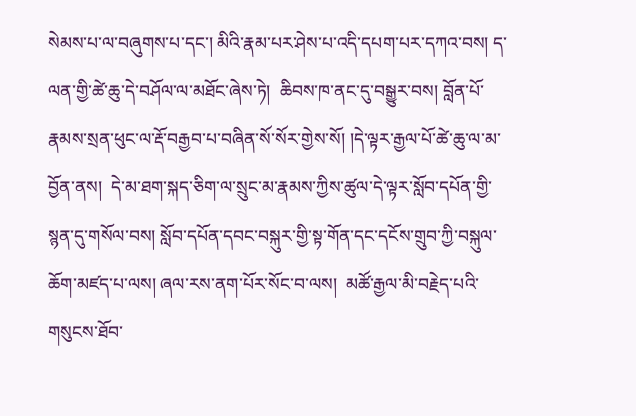སེམས་པ་ལ་བཞུགས་པ་དང་། མིའི་རྣམ་པར་ཤེས་པ་འདི་དཔག་པར་དཀའ་བས། ད་ལན་གྱི་ཚེ་ཆུ་དེ་བཤོལ་ལ་མཐོང་ཞེས་ཏེ།  ཆིབས་ཁ་ནང་དུ་བསྒྱུར་བས། བློན་པོ་རྣམས་སྲན་ཕུང་ལ་རྡོ་བརྒྱབ་པ་བཞིན་སོ་སོར་གྱེས་སོ། །དེ་ལྟར་རྒྱལ་པོ་ཚེ་ཆུ་ལ་མ་བྱོན་ནས།  དེ་མ་ཐག་སྐད་ཅིག་ལ་སྲུང་མ་རྣམས་ཀྱིས་ཚུལ་དེ་ལྟར་སློབ་དཔོན་གྱི་སྙན་དུ་གསོལ་བས། སློབ་དཔོན་དབང་བསྐུར་གྱི་སྟ་གོན་དང་དངོས་གྲུབ་ཀྱི་བསྐུལ་ཆོག་མཛད་པ་ལས། ཞལ་རས་ནག་པོར་སོང་བ་ལས།  མཚོ་རྒྱལ་མི་བརྗེད་པའི་གསུངས་ཐོབ་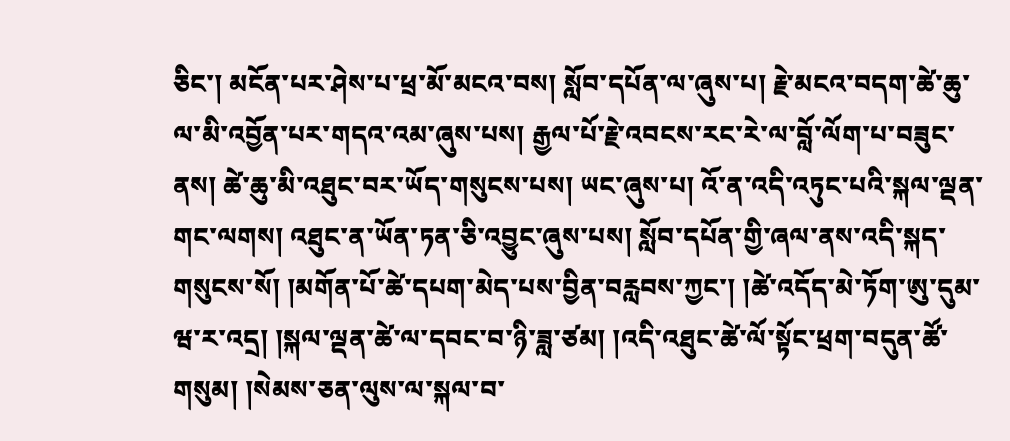ཅིང་། མངོན་པར་ཤེས་པ་ཕྲ་མོ་མངའ་བས། སློབ་དཔོན་ལ་ཞུས་པ། རྗེ་མངའ་བདག་ཚེ་ཆུ་ལ་མི་འབྱོན་པར་གདའ་འམ་ཞུས་པས། རྒྱལ་པོ་རྗེ་འབངས་རང་རེ་ལ་བློ་ལོག་པ་བཟུང་ནས། ཚེ་ཆུ་མི་འཐུང་བར་ཡོད་གསུངས་པས། ཡང་ཞུས་པ། འོ་ན་འདི་འཏུང་པའི་སྐལ་ལྡན་གང་ལགས། འཐུང་ན་ཡོན་ཏན་ཅི་འབྱུང་ཞུས་པས། སློབ་དཔོན་གྱི་ཞལ་ནས་འདི་སྐད་གསུངས་སོ། །མགོན་པོ་ཚེ་དཔག་མེད་པས་བྱིན་བརླབས་ཀྱང་། །ཚེ་འདོད་མེ་ཏོག་ཨུ་དུམ་ཝ་ར་འདྲ། །སྐལ་ལྡན་ཚེ་ལ་དབང་བ་ཉི་ཟླ་ཙམ། །འདི་འཐུང་ཚེ་ལོ་སྟོང་ཕྲག་བདུན་ཚོ་གསུམ། །སེམས་ཅན་ལུས་ལ་སྐལ་བ་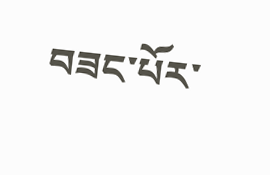བཟང་པོར་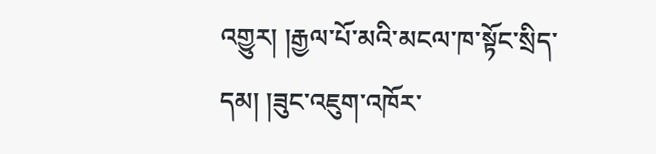འགྱུར། །རྒྱལ་པོ་མའི་མངལ་ཁ་སྟོང་སྲིད་དམ། །ཟུང་འཇུག་འཁོར་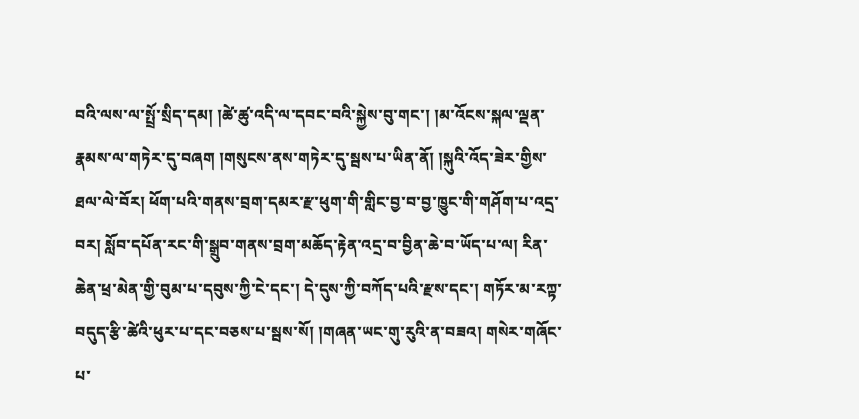བའི་ལས་ལ་སྤྲོ་སྲིད་དམ། །ཚེ་ཚུ་འདི་ལ་དབང་བའི་སྐྱེས་བུ་གང་། །མ་འོངས་སྐལ་ལྡན་རྣམས་ལ་གཏེར་དུ་བཞག །གསུངས་ནས་གཏེར་དུ་སྦས་པ་ཡིན་ནོ། །སྐུའི་འོད་ཟེར་གྱིས་ཐལ་ལེ་བོར། ཕོག་པའི་གནས་བྲག་དམར་རྫ་ཕུག་གི་གླིང་བྱ་བ་བྱ་ཁྱུང་གི་གཤོག་པ་འདྲ་བར། སློབ་དཔོན་རང་གི་སྒྲུབ་གནས་བྲག་མཆོད་རྟེན་འདྲ་བ་བྱིན་ཆེ་བ་ཡོད་པ་ལ། རིན་ཆེན་ཕྲ་མེན་གྱི་བུམ་པ་དབུས་ཀྱི་ངེ་དང་། དེ་དུས་ཀྱི་བཀོད་པའི་རྫས་དང་། གཏོར་མ་རཀྟ་བདུད་རྩི་ཚེའི་ཕུར་པ་དང་བཅས་པ་སྦས་སོ། །གཞན་ཡང་གུ་རུའི་ན་བཟའ། གསེར་གཞོང་པ་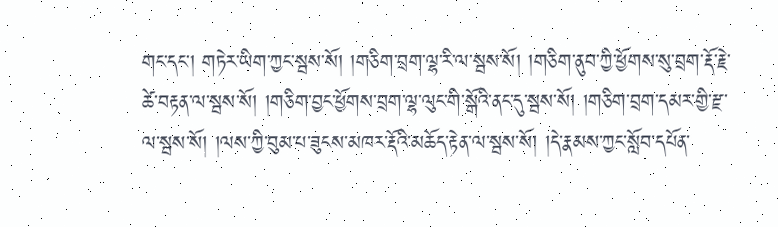གང་དང་། གཏེར་ཡིག་ཀྱང་སྦས་སོ། །གཅིག་བྲག་ལྷ་རི་ལ་སྦས་སོ། །གཅིག་ནུབ་ཀྱི་ཕྱོགས་སུ་བྲག་རྡོ་རྗེ་ཚེ་བརྟན་ལ་སྦས་སོ། །གཅིག་བྱང་ཕྱོགས་བྲག་ལྷ་ལུང་གི་སྒོའི་ནང་དུ་སྦས་སོ། །གཅིག་བྲག་དམར་གྱི་རྫ་ལ་སྦས་སོ། །ལས་ཀྱི་བུམ་པ་ཟུངས་མཁར་རྡོའི་མཆོད་རྟེན་ལ་སྦས་སོ། །དེ་རྣམས་ཀྱང་སློབ་དཔོན་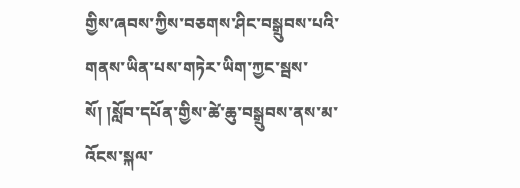གྱིས་ཞབས་ཀྱིས་བཅགས་ཤིང་བསྒྲུབས་པའི་གནས་ཡིན་པས་གཏེར་ཡིག་ཀྱང་སྦས་སོ། །སློབ་དཔོན་གྱིས་ཚེ་ཆུ་བསྒྲུབས་ནས་མ་འོངས་སྐལ་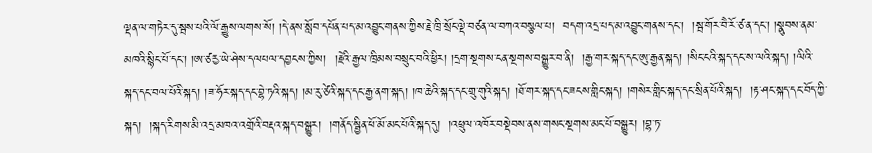ལྡན་ལ་གཏེར་དུ་སྦས་པའི་ལོ་རྒྱུས་ལགས་སོ། །དེ་ནས་སློབ་དཔོན་པད་མ་འབྱུང་གནས་ཀྱིས་རྗེ་ཁྲི་སྲོང་ལྡེ་བཙན་ལ་བཀའ་བསྩལ་པ།  བདག་འདྲ་པད་མ་འབྱུང་གནས་དང་།  །སྦ་གོར་བཻ་རོ་ཙ་ན་དང་། །སྣུབས་ནམ་མཁའི་སྙིང་པོ་དང་། །ཨ་ཙརྱ་ཡེ་ཤེས་དལཔལ་དབྱངས་ཀྱིས།  །རྗེའི་རྒྱལ་ཁྲིམས་བསྲུང་བའི་ཕྱིར། །དྲག་སྔགས་ངན་སྔགས་བསྒྱུར་བ་ནི།  །རྒྱ་གར་སྐད་དང་ཨུ་རྒྱན་སྐད། །སིང་ངའི་སྐད་དང་ས་ལའི་སྐད། །ལིའི་སྐད་དང་བལ་པོའི་སྐད། །ཟ་ཧོར་སྐད་དང་བྷེ་ཏའི་སྐད། །མ་རུ་ཙེའི་སྐད་དང་རྒྱ་ནག་སྐད། །ཁ་ཆེའི་སྐད་དང་གྲུ་གུའི་སྐད། །ཐོ་གར་སྐད་དང་ཟངས་གླིང་སྐད། །གསེར་གླིང་སྐད་དང་སྲིན་པོའི་སྐད།  །རྟ་ཤང་སྐད་དང་བོད་ཀྱི་སྐད།  །སྐད་རིགས་མི་འདྲ་མཁའ་འགྲོའི་བརྡའ་སྐད་བསྒྱུར།  །གནོད་སྦྱིན་ཕོ་མོ་མང་པོའི་སྐད་དུ།  །འཕྲུལ་འཁོར་བསྡེབས་ནས་གསང་སྔགས་མང་པོ་བསྒྱུར། །བྷ་ཏ་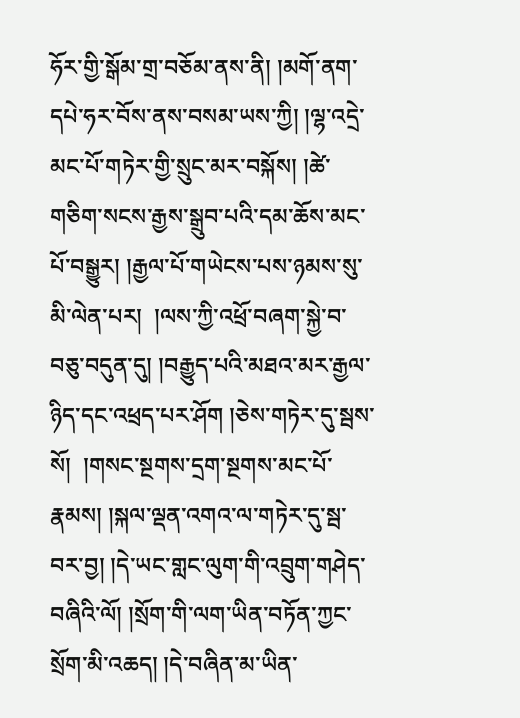ཧོར་གྱི་སྒོམ་གྲ་བཅོམ་ནས་ནི། །མགོ་ནག་དཔེ་ཧར་བོས་ནས་བསམ་ཡས་ཀྱི། །ལྷ་འདྲེ་མང་པོ་གཏེར་གྱི་སྲུང་མར་བསྐོས། །ཚེ་གཅིག་སངས་རྒྱས་སྒྲུབ་པའི་དམ་ཆོས་མང་པོ་བསྒྱུར། །རྒྱལ་པོ་གཡེངས་པས་ཉམས་སུ་མི་ལེན་པར།  །ལས་ཀྱི་འཕྲོ་བཞག་སྐྱེ་བ་བཅུ་བདུན་དུ། །བརྒྱུད་པའི་མཐའ་མར་རྒྱལ་ཉིད་དང་འཕྲད་པར་ཤོག །ཅེས་གཏེར་དུ་སྦས་སོ།  །གསང་སྔགས་དྲག་སྔགས་མང་པོ་རྣམས། །སྐལ་ལྡན་འགའ་ལ་གཏེར་དུ་སྦ་བར་བྱ། །དེ་ཡང་གླང་ལུག་གི་འབྲུག་གཤེད་བཞིའི་ལོ། །སྲོག་གི་ལག་ཡིན་བཏོན་ཀྱང་སྲོག་མི་འཆད། །དེ་བཞིན་མ་ཡིན་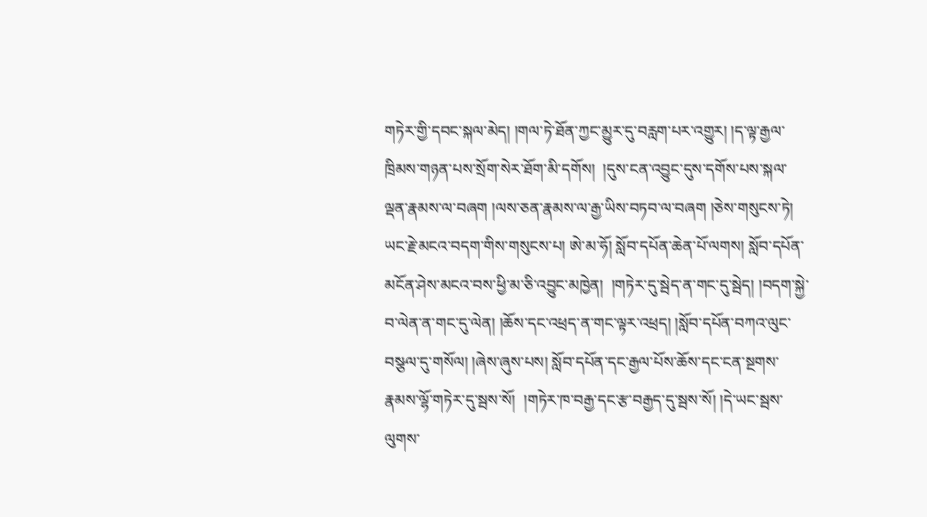གཏེར་གྱི་དབང་སྐལ་མེད། །གལ་ཏེ་ཐོན་ཀྱང་མྱུར་དུ་བརླག་པར་འགྱུར། །ད་ལྟ་རྒྱལ་ཁྲིམས་གཉན་པས་སྲོག་སེར་ཐོག་མི་དགོས།  །དུས་ངན་འབྱུང་དུས་དགོས་པས་སྐལ་ལྡན་རྣམས་ལ་བཞག །ལས་ཅན་རྣམས་ལ་རྒྱ་ཡིས་བཏབ་ལ་བཞག །ཅེས་གསུངས་ཏེ། ཡང་རྗེ་མངའ་བདག་གིས་གསུངས་པ། ཨེ་མ་ཧོ། སློབ་དཔོན་ཆེན་པོ་ལགས། སློབ་དཔོན་མངོན་ཤེས་མངའ་བས་ཕྱི་མ་ཅི་འབྱུང་མཁྱེན།  །གཏེར་དུ་སྦེད་ན་གང་དུ་སྦེད། །བདག་སྐྱེ་བ་ལེན་ན་གང་དུ་ལེན། །ཆོས་དང་འཕྲད་ན་གང་ལྟར་འཕྲད། །སློབ་དཔོན་བཀའ་ལུང་བསྩལ་དུ་གསོལ། །ཞེས་ཞུས་པས། སློབ་དཔོན་དང་རྒྱལ་པོས་ཆོས་དང་ངན་སྔགས་རྣམས་ལྷོ་གཏེར་དུ་སྦས་སོ།  །གཏེར་ཁ་བརྒྱ་དང་རྩ་བརྒྱད་དུ་སྦས་སོ། །དེ་ཡང་སྦས་ལུགས་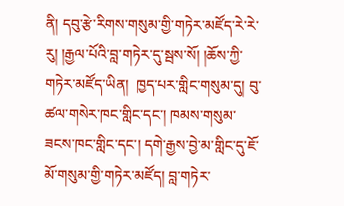ནི། དབུ་རྩེ་རིགས་གསུམ་གྱི་གཏེར་མཛོད་རེ་རེ་རུ། །རྒྱལ་པོའི་བླ་གཏེར་དུ་སྦས་སོ། །ཆོས་ཀྱི་གཏེར་མཛོད་ཡིན།  ཁྱད་པར་གླིང་གསུམ་དུ། བུ་ཚལ་གསེར་ཁང་གླིང་དང་། ཁམས་གསུམ་ཟངས་ཁང་གླིང་དང་། དགེ་རྒྱས་བྱེ་མ་གླིང་དུ་ཇོ་མོ་གསུམ་གྱི་གཏེར་མཛོད། བླ་གཏེར་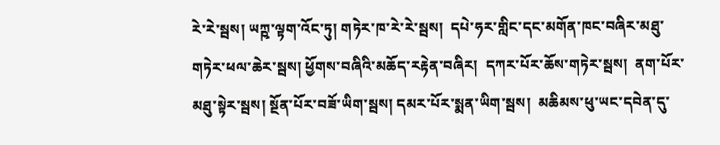རེ་རེ་སྦས། ཡཀྵ་ལྟག་འོང་ཏུ། གཏེར་ཁ་རེ་རེ་སྦས།  དཔེ་ཧར་གླིང་དང་མགོན་ཁང་བཞིར་མཐུ་གཏེར་ཕལ་ཆེར་སྦས། ཕྱོགས་བཞིའི་མཆོད་རརྟེན་བཞིར།  དཀར་པོར་ཆོས་གཏེར་སྦས།  ནག་པོར་མཐུ་སྟེར་སྦས། སྔོན་པོར་བཟོ་ཡིག་སྦས། དམར་པོར་སྨན་ཡིག་སྦས།  མཆིམས་ཕུ་ཡང་དབེན་དུ་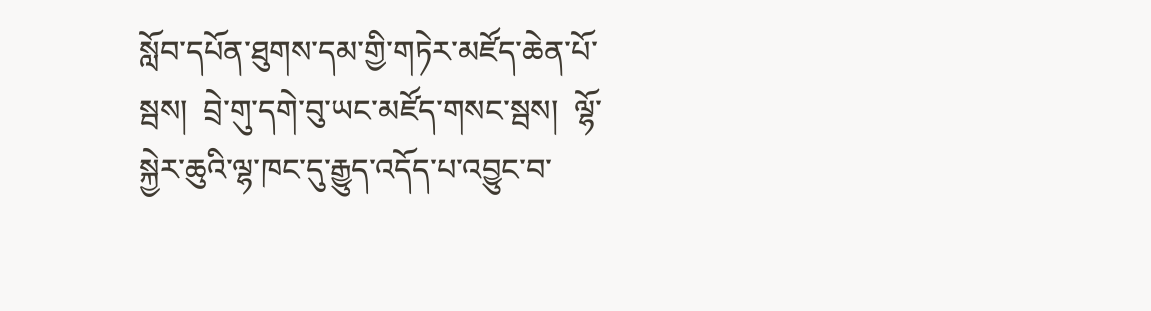སློབ་དཔོན་ཐུགས་དམ་གྱི་གཏེར་མཛོད་ཆེན་པོ་སྦས།  བྲེ་གུ་དགེ་བུ་ཡང་མཛོད་གསང་སྦས།  ལྷོ་སྐྱེར་ཆུའི་ལྷ་ཁང་དུ་རྒྱུད་འདོད་པ་འབྱུང་བ་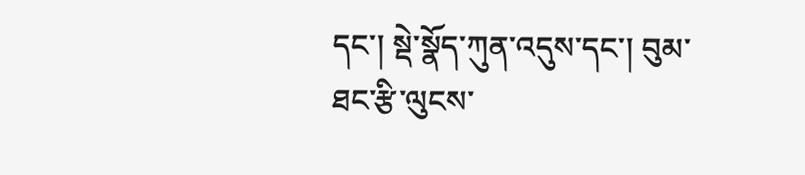དང་། སྡེ་སྣོད་ཀུན་འདུས་དང་། བུམ་ཐང་རྩི་ལུངས་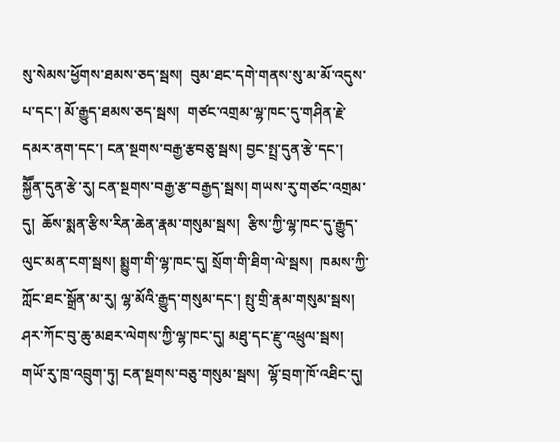སུ་སེམས་ཕྱོགས་ཐམས་ཅད་སྦས།  བུམ་ཐང་དགེ་གནས་སུ་མ་མོ་འདུས་པ་དང་། མོ་རྒྱུད་ཐམས་ཅད་སྦས།  གཙང་འགྲམ་ལྷ་ཁང་དུ་གཤིན་རྗེ་དམར་ནག་དང་། ངན་སྔགས་བརྒྱ་རྩབཅུ་སྦས། བྱང་སྤྲ་དུན་རྩེ་དང་། སྐྱཽན་དུན་རྩེ་རུ། ངན་སྔགས་བརྒྱ་རྩ་བརྒྱད་སྦས། གཡས་རུ་གཙང་འགྲམ་དུ།  ཆོས་སྨན་རྩིས་རིན་ཆེན་རྣམ་གསུམ་སྦས།  རྩིས་ཀྱི་ལྷ་ཁང་དུ་རྒྱུད་ལུང་མན་ངག་སྦས། སྨྱུག་གི་ལྷ་ཁང་དུ། སྲོག་གི་ཐིག་ལེ་སྦས།  ཁམས་ཀྱི་ཀློང་ཐང་སྒྲོན་མ་རུ། ལྷ་མོའི་རྒྱུད་གསུམ་དང་། སྤུ་གྲི་རྣམ་གསུམ་སྦས། ཤར་ཀོང་བུ་ཆུ་མཐར་ལེགས་ཀྱི་ལྷ་ཁང་དུ། མཐུ་དང་རྫུ་འཕྲུལ་སྦས། གཡོ་རུ་ཁྲ་འབྲུག་ཏུ། ངན་སྔགས་བཅུ་གསུམ་སྦས།  ལྷོ་བྲག་ཁོ་འཐིང་དུ།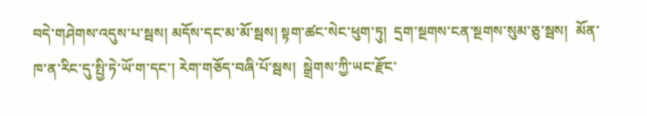བདེ་གཤེགས་འདུས་པ་སྦས། མདོས་དང་མ་མོ་སྦས། སྟག་ཚང་སེང་ཕུག་ཏུ།  དྲག་སྔགས་ངན་སྔགས་སུམ་ཅུ་སྦས།  མོན་ཁ་ན་རིང་དུ་སྤྱི་ཏེ་ཡོ་ག་དང་། རེག་གཅོད་བཞི་པོ་སྦས།  སྒྲེགས་ཀྱི་ཡང་རྫོང་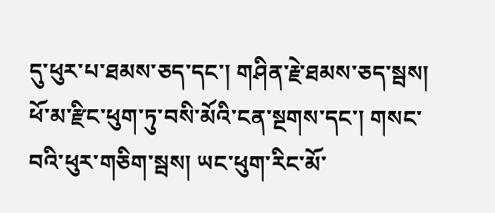དུ་ཕུར་པ་ཐམས་ཅད་དང་། གཤིན་རྗེ་ཐམས་ཅད་སྦས།  ཕོ་མ་རྫིང་ཕུག་ཏུ་བསི་མོའི་ངན་སྔགས་དང་། གསང་བའི་ཕུར་གཅིག་སྦས། ཡང་ཕུག་རིང་མོ་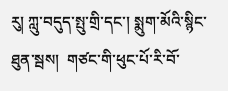རུ། ཀླུ་བདུད་སྤུ་གྲི་དང་། སྨུག་མོའི་སྙིང་ཐུན་སྦས།  གཙང་གི་ཕུང་པོ་རི་བོ་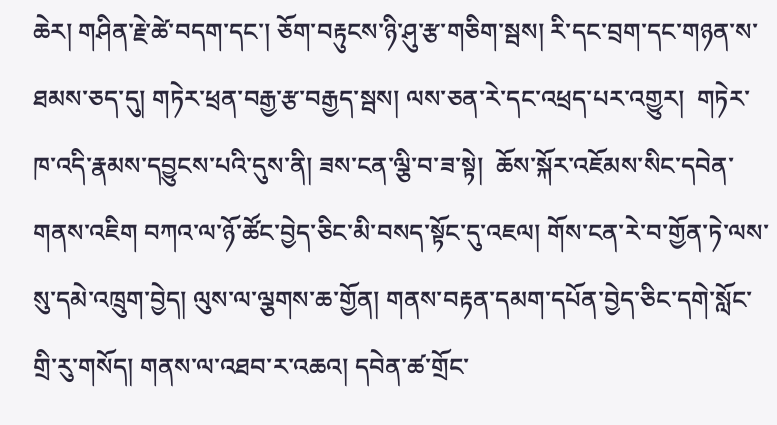ཆེར། གཤིན་རྗེ་ཚེ་བདག་དང་། ཅོག་བརྟུངས་ཉི་ཤུ་རྩ་གཅིག་སྦས། རི་དང་བྲག་དང་གཉན་ས་ཐམས་ཅད་དུ། གཏེར་ཕྲན་བརྒྱ་རྩ་བརྒྱད་སྦས། ལས་ཅན་རེ་དང་འཕྲད་པར་འགྱུར།  གཏེར་ཁ་འདི་རྣམས་དབྱུངས་པའི་དུས་ནི། ཟས་ངན་ལྕི་བ་ཟ་སྟེ།  ཆོས་སྐོར་འཇོམས་སིང་དབེན་གནས་འཇིག བཀའ་ལ་ཉོ་ཚོང་བྱེད་ཅིང་མི་བསད་སྟོང་དུ་འཇལ། གོས་ངན་རེ་བ་གྱོན་ཏེ་ལས་སུ་དམེ་འཁྲུག་བྱེད། ལུས་ལ་ལྕགས་ཆ་གྱོན། གནས་བརྟན་དམག་དཔོན་བྱེད་ཅིང་དགེ་སློང་གྲི་རུ་གསོད། གནས་ལ་འཐབ་ར་འཆའ། དབེན་ཚ་གྲོང་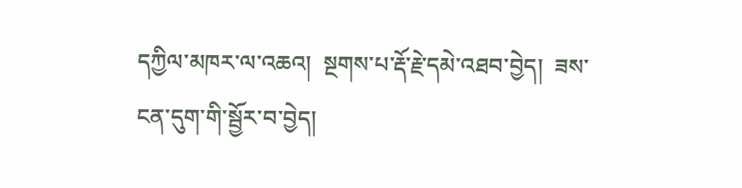དཀྱིལ་མཁར་ལ་འཆའ།  སྔགས་པ་རྡོ་རྗེ་དམེ་འཐབ་བྱེད།  ཟས་ངན་དུག་གི་སྦྱོར་བ་བྱེད།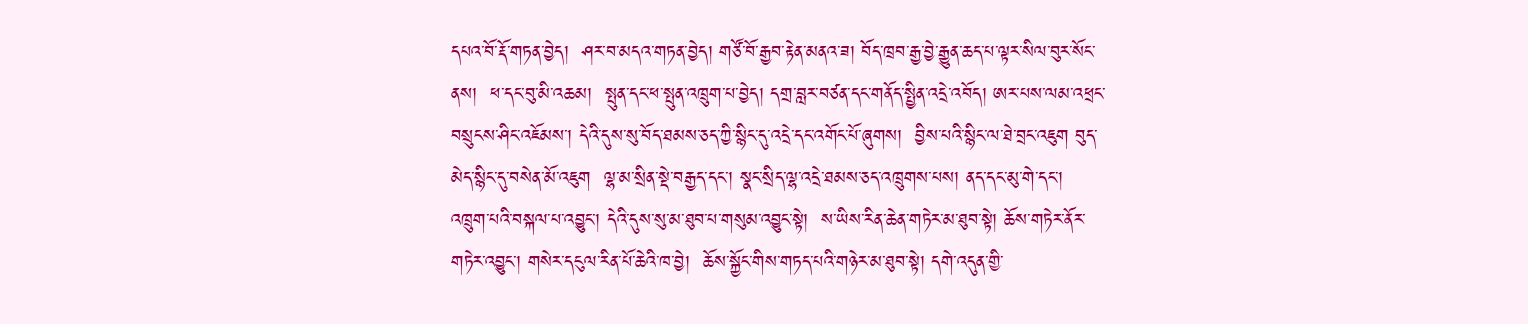དཔའ་བོ་རྡོ་གཏན་བྱེད།  ཤར་བ་མདའ་གཏན་བྱེད། གཙོ་བོ་རྒྱབ་རྟེན་མནའ་ཟ། བོད་ཁྲབ་རྒྱ་བྱེ་རྒྱུན་ཆད་པ་ལྟར་སིལ་བུར་སོང་ནས།  ཕ་དང་བུ་མི་འཆམ།  སྤུན་དང་ཕ་སྤུན་འཁྲུག་པ་བྱེད། དགྲ་བླར་བཙན་དང་གནོད་སྤྱིན་འདྲེ་འབོད། ཨར་པས་ལམ་འཕྲང་བསྲུངས་ཤིང་འཇོམས་། དེའི་དུས་སུ་བོད་ཐམས་ཅད་ཀྱི་སྙིང་དུ་འདྲེ་དང་འགོང་པོ་ཞུགས།  བྱིས་པའི་སྙིང་ལ་ཐེ་བྲང་འཇུག བུད་མེད་སྙིང་དུ་བསེན་མོ་འཇུག  ལྷ་མ་སྲིན་སྡེ་བརྒྱད་དང་། སྣང་སྲིད་ལྷ་འདྲེ་ཐམས་ཅད་འཁྲུགས་པས། ནད་དང་མུ་གེ་དང་། འཁྲུག་པའི་བསྐལ་པ་འབྱུང་། དེའི་དུས་སུ་མ་ཐུབ་པ་གསུམ་འབྱུང་སྟེ།  ས་ཡིས་རིན་ཆེན་གཏེར་མ་ཐུབ་སྟེ། ཆོས་གཏེར་ནོར་གཏེར་འབྱུང་། གསེར་དངུལ་རིན་པོ་ཆེའི་ཁ་བྱེ།  ཆོས་སྐྱོང་གིས་གཏད་པའི་གཉེར་མ་ཐུབ་སྟེ། དགེ་འདུན་གྱི་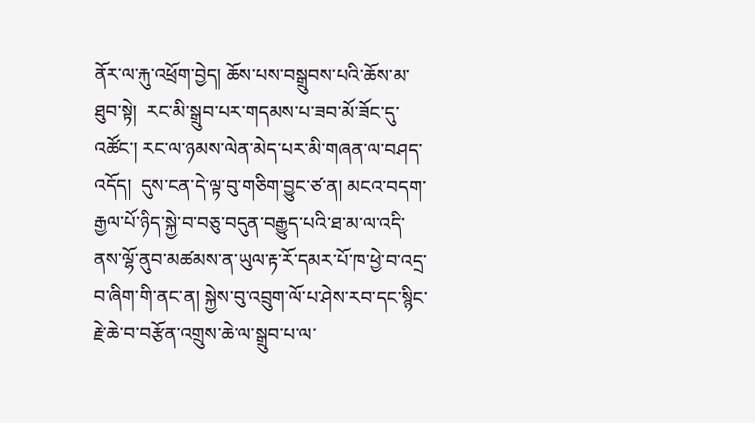ནོར་ལ་རྐུ་འཕྲོག་བྱེད། ཆོས་པས་བསྒྲུབས་པའི་ཆོས་མ་ཐུབ་སྟེ།  རང་མི་སྒྲུབ་པར་གདམས་པ་ཟབ་མོ་ཟོང་དུ་འཚོང་། རང་ལ་ཉམས་ལེན་མེད་པར་མི་གཞན་ལ་བཤད་འདོད།  དུས་ངན་དེ་ལྟ་བུ་གཅིག་བྱུང་ཙ་ན། མངའ་བདག་རྒྱལ་པོ་ཉིད་སྐྱེ་བ་བཅུ་བདུན་བརྒྱུད་པའི་ཐ་མ་ལ་འདི་ནས་ལྷོ་ནུབ་མཚམས་ན་ཡུལ་རྟ་རོ་དམར་པོ་ཁ་ཕྱེ་བ་འདྲ་བ་ཞིག་གི་ནང་ན། སྐྱེས་བུ་འབྲུག་ལོ་པ་ཤེས་རབ་དང་སྙིང་རྗེ་ཆེ་བ་བརྩོན་འགྲུས་ཆེ་ལ་སྒྲུབ་པ་ལ་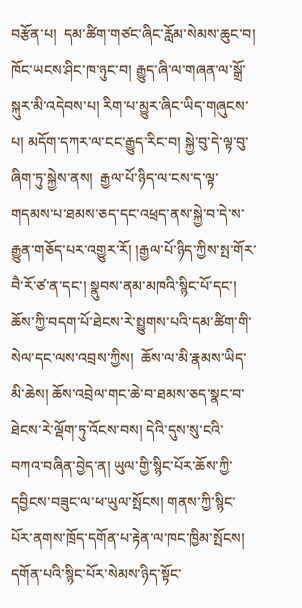བརྩོན་པ།  དམ་ཚིག་གཙང་ཞིང་རློམ་སེམས་ཆུང་བ། ཁོང་ཡངས་ཤིང་ཁ་ཉུང་བ། རྒྱུད་ཞི་ལ་གཞན་ལ་སྒྲོ་སྐུར་མི་འདེབས་པ། རིག་པ་མྱུར་ཞིང་ཡིད་གཞུངས་པ། མདོག་དཀར་ལ་ངང་རྒྱུད་རིང་བ། སྐྱེ་བུ་དེ་ལྟ་བུ་ཞིག་ཏུ་སྐྱེས་ནས།  རྒྱལ་པོ་ཉིད་ལ་ངས་ད་ལྟ་གདམས་པ་ཐམས་ཅད་དང་འཕྲད་ནས་སྐྱེ་བ་དེ་ས་རྒྱུན་གཅོད་པར་འགྱུར་རོ། །རྒྱལ་པོ་ཉིད་ཀྱིས་སྤ་གོར་བཻ་རོ་ཙ་ན་དང་། སྣུབས་ནམ་མཁའི་སྙིང་པོ་དང་།  ཆོས་ཀྱི་བདག་པོ་ཐེངས་རེ་སྤྱུགས་པའི་དམ་ཚིག་གི་སེལ་དང་ལས་འབྲས་ཀྱིས།  ཆོས་ལ་མི་རྣམས་ཡིད་མི་ཆེས། ཆོས་འབྲེལ་གང་ཆེ་བ་ཐམས་ཅད་སྣང་བ་ཐེངས་རེ་ལྡོག་ཏུ་འོངས་བས། དེའི་དུས་སུ་ངའི་བཀའ་བཞིན་བྱེད་ན། ཡུལ་གྱི་སྙིང་པོར་ཆོས་ཀྱི་དབྱིངས་བཟུང་ལ་ཕ་ཡུལ་སྤོངས། གནས་ཀྱི་སྙིང་པོར་ནགས་ཁྲོད་དགོན་པ་རྟེན་ལ་ཁང་ཁྱིམ་སྤོངས། དགོན་པའི་སྙིང་པོར་སེམས་ཉིད་སྟོང་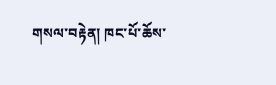གསལ་བརྟེན། ཁང་པོ་ཆོས་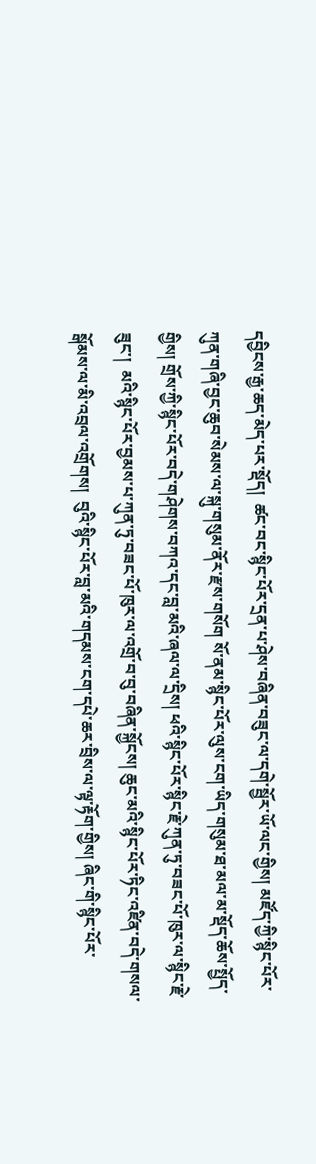དབྱིངས་རྒྱ་ཆད་མེད་པར་སྡོད།  ཚང་བང་སྙིང་པོར་དྲན་པ་ཤེས་བཞིན་བཟུང་ལ་དགེ་སྦྱོར་ཡོ་ལང་གྱིས། མཛོད་ཀྱི་སྙིང་པོར་ཀུན་གཞི་བྱང་ཆུབ་སེམས་ལ་སྐུ་གསུམ་ནོར་རྫས་གསོག སོ་ནམ་སྙིང་པོར་ལུས་ངག་ཡིད་གསུམ་ཐ་མལ་མ་སྡོད་ཆོས་སྤྱོད་གྱིས། གྲོས་ཀྱི་སྙིང་པོར་བདེ་གཤེགས་བཀའ་དང་བླ་མའི་ཞལ་ལ་དྲིས། ཕའི་སྙིང་པོར་སྙིང་རྗེ་ཀུན་ཏུ་བཟང་པོ་ཁུར་ལ་སྙིང་རྗེ་ཟུང་།  མའི་སྙིང་པོར་བྱམས་པ་ཀུན་ཏུ་བཟང་པོ་ཁུར་ལ་འགྲོ་བ་བུ་བཞིན་སྐྱོངས། ཆུང་མའི་སྙིང་པོར་ཏིང་འཛིན་བདེ་གསལ་སྒོམས་ལ་མི་འབྲལ་འགྲོགས།  བུའི་སྙིང་པོར་བླ་མའི་གདམས་ངག་དཔེ་ཆར་བྲིས་ལ་ལྟ་རྟོག་གྱིས། ཞིང་གི་སྙིང་པོར་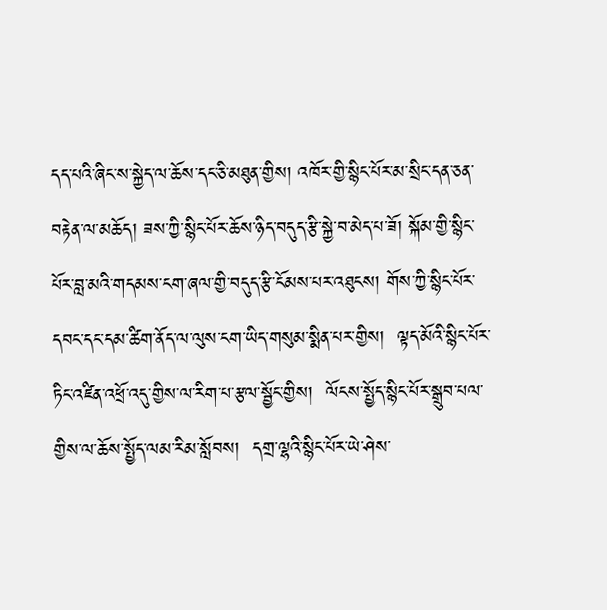དད་པའི་ཞིང་ས་སྐྱེད་ལ་ཆོས་དང་ཅི་མཐུན་གྱིས། འཁོར་གྱི་སྙིང་པོར་མ་སྲིང་དན་ཅན་བརྟེན་ལ་མཆོད། ཟས་ཀྱི་སྙིང་པོར་ཆོས་ཉིད་བདུད་རྩི་སྐྱེ་བ་མེད་པ་ཟོ། སྐོམ་གྱི་སྙིང་པོར་བླ་མའི་གདམས་ངག་ཞལ་གྱི་བདུད་རྩི་ངོམས་པར་འཐུངས། གོས་ཀྱི་སྙིང་པོར་དབང་དང་དམ་ཚིག་ནོད་ལ་ལུས་ངག་ཡིད་གསུམ་སྨིན་པར་གྱིས།  ལྟད་མོའི་སྙིང་པོར་ཏིང་འཛིན་འཕྲོ་འདུ་གྱིས་ལ་རིག་པ་རྩལ་སྦྱོང་གྱིས།  ལོངས་སྤྱོད་སྙིང་པོར་སྒྲུབ་པལ་གྱིས་ལ་ཆོས་སྤྱོད་ལམ་རིམ་སློབས།  དགྲ་ལྷའི་སྙིང་པོར་ཡེ་ཤེས་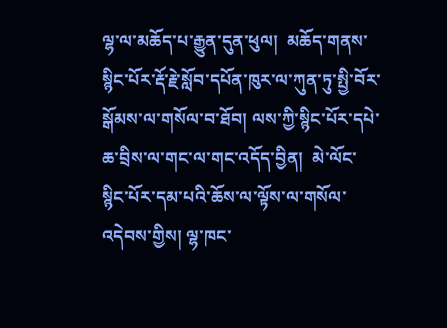ལྷ་ལ་མཆོད་པ་རྒྱུན་དུན་ཕུལ།  མཆོད་གནས་སྙིང་པོར་རྡོ་རྗེ་སློབ་དཔོན་ཁུར་ལ་ཀུན་ཏུ་སྤྱི་བོར་སྒོམས་ལ་གསོལ་བ་ཐོབ། ལས་ཀྱི་སྙིང་པོར་དཔེ་ཆ་བྲིས་ལ་གང་ལ་གང་འདོད་བྱིན།  མེ་ལོང་སྙིང་པོར་དམ་པའི་ཆོས་ལ་ལྟོས་ལ་གསོལ་འདེབས་གྱིས། ལྷ་ཁང་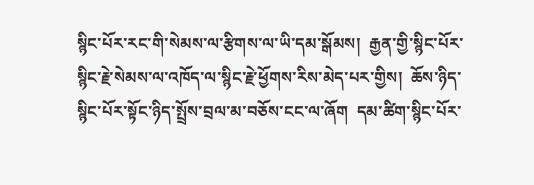སྙིང་པོར་རང་གི་སེམས་ལ་རྩིགས་ལ་ཡི་དམ་སྒོམས།  རྒྱན་གྱི་སྙིང་པོར་སྙིང་རྗེ་སེམས་ལ་འཁོད་ལ་སྙིང་རྗེ་ཕྱོགས་རིས་མེད་པར་གྱིས།  ཆོས་ཉིད་སྙིང་པོར་སྟོང་ཉིད་སྤྲོས་བྲལ་མ་བཅོས་ངང་ལ་ཞོག  དམ་ཚིག་སྙིང་པོར་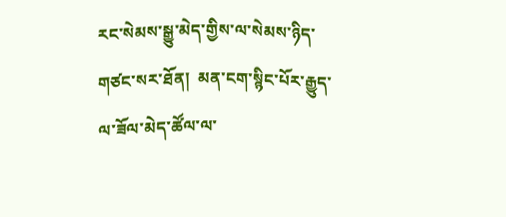རང་སེམས་སྒྱུ་མེད་གྱིས་ལ་སེམས་ཉིད་གཙང་སར་ཐོན།  མན་ངག་སྙིང་པོར་རྒྱུད་ལ་ཟོལ་མེད་ཚོལ་ལ་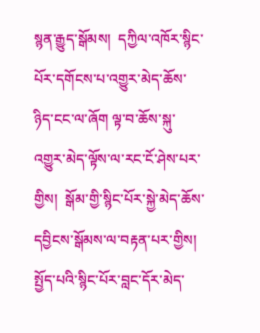སྙན་རྒྱུད་སྒོམས།  དཀྱིལ་འཁོར་སྙིང་པོར་དགོངས་པ་འགྱུར་མེད་ཆོས་ཉིད་ངང་ལ་ཞོག ལྟ་བ་ཆོས་སྐུ་འགྱུར་མེད་ལྟོས་ལ་རང་ངོ་ཤེས་པར་གྱིས།  སྒོམ་གྱི་སྙིང་པོར་སྐྱེ་མེད་ཆོས་དབྱིངས་སྒོམས་ལ་བརྟན་པར་གྱིས། སྤྱོད་པའི་སྙིང་པོར་བླང་དོར་མེད་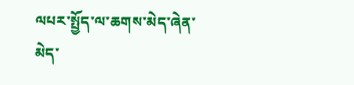ལཔར་སྤྱོད་ལ་ཆགས་མེད་ཞེན་མེད་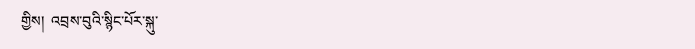གྱིས།  འབྲས་བུའི་སྙིང་པོར་སྐུ་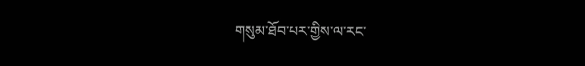གསུམ་ཐོབ་པར་གྱིས་ལ་རང་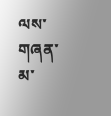ལས་གཞན་མ་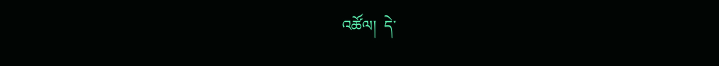འཚོལ།  དེ་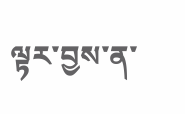ལྟར་བྱས་ན་